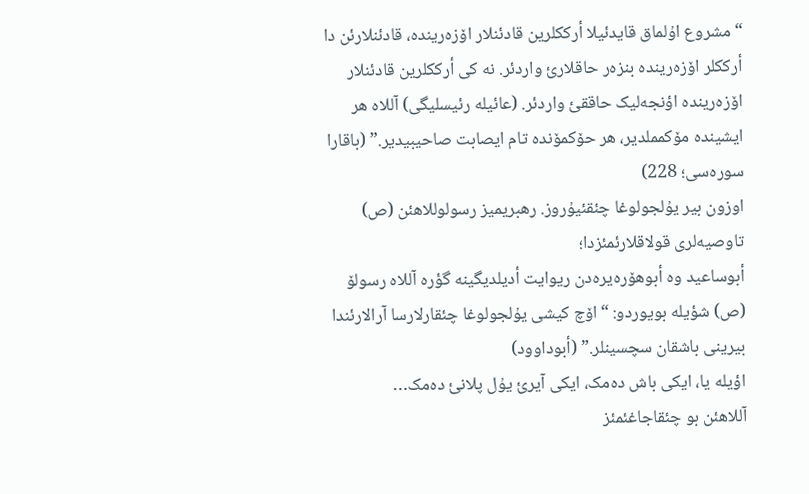“مشروع اۇلماق قایدئیلا أرککلرین قادئنلار اۆزەریندە، قادئنلارئن دا أرککلر اۆزەریندە بنزەر حاقلارئ واردئر. نە کی أرککلرین قادئنلار اۆزەریندە اؤنجەلیک حاققئ واردئر. (عائیلە رئیسلیگی) آللاە هر ایشیندە مۆکمملدیر، هر حۆکمۆندە تام ایصابت صاحیبیدیر.” (باقارا سورەسی؛ 228)
اوزون بیر یۇلجولوغا چئقئیۇروز. رهبریمیز رسولوللاهئن (ص) تاوصیەلری قولاقلارئمئزدا؛
أبوساعید وە أبوهۆرەیرەدن ریوایت أدیلدیگینە گؤرە آللاە رسولۆ (ص) شؤیلە بویوردو: “اۆچ کیشی یۇلجولوغا چئقارلارسا آرالارئندا بیرینی باشقان سچسینلر.” (أبوداوود)
اؤیلە یا، ایکی باش دەمک، ایکی آیرئ یۇل پلانئ دەمک…
آللاهئن بو چئقاجاغئمئز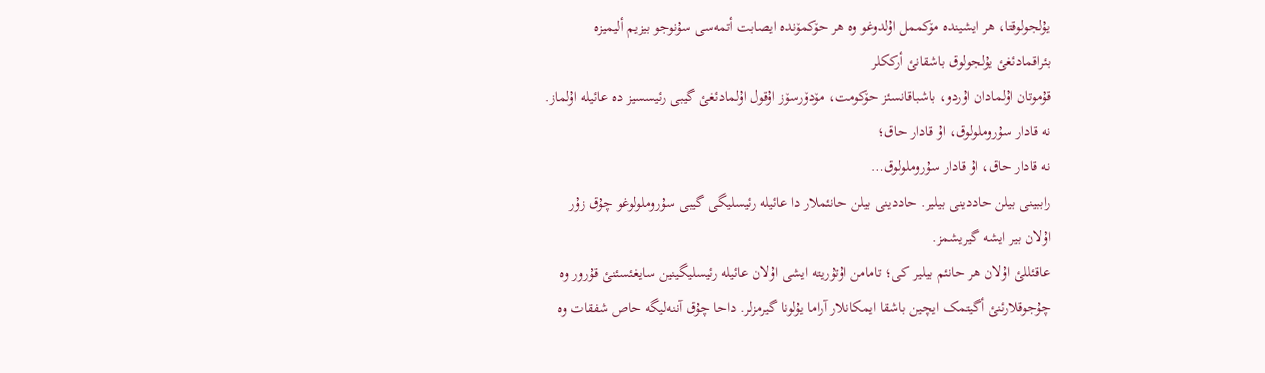یۇلجولوقتا، هر ایشیندە مۆکممل اۇلدوغو وە هر حۆکمۆندە ایصابت أتمەسی سۇنوجو بیزیم ألیمیزە بئراقمادئغئ یۇلجولوق باشقانئ أرککلر
قۇموتان اۇلمادان اۇردو، باشباقانسئز حۆکومت، مۆدۆرسۆز اۇقول اۇلمادئغئ گیبی رئیسسیز دە عائیلە اۇلماز.
نە قادار سۇروملولوق، اۇ قادار حاق؛
نە قادار حاق، اۇ قادار سۇروملولوق…
راببینی بیلن حاددینی بیلیر. حاددینی بیلن حانئملار دا عائیلە رئیسلیگی گیبی سۇروملولوغو چۇق زۇر اۇلان بیر ایشە گیریشمز.
عاقئللئ اۇلان هر حانئم بیلیر کی؛ تامامن اۇتۇریتە ایشی اۇلان عائیلە رئیسلیگینین سایغئسئنئ قۇرور وە چۇجوقلارئنئ أگیتمک ایچین باشقا ایمکانلار آراما یۇلونا گیرمزلر. داحا چۇق آننەلیگە حاص شفقات وە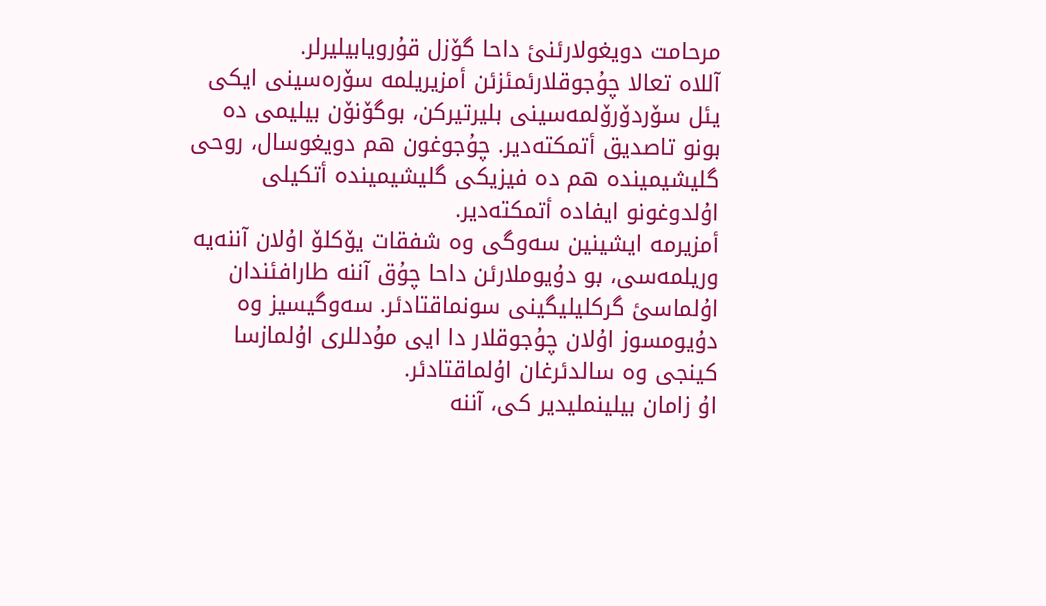مرحامت دویغولارئنئ داحا گۆزل قۇرویابیلیرلر.
آللاە تعالا چۇجوقلارئمئزئن أمزیریلمە سۆرەسینی ایکی یئل سۆردۆرۆلمەسینی بلیرتیرکن، بوگۆنۆن بیلیمی دە بونو تاصدیق أتمکتەدیر. چۇجوغون هم دویغوسال، روحی گلیشیمیندە هم دە فیزیکی گلیشیمیندە أتکیلی اۇلدوغونو ایفادە أتمکتەدیر.
أمزیرمە ایشینین سەوگی وە شفقات یۆکلۆ اۇلان آننەیە وریلمەسی، بو دۇیوملارئن داحا چۇق آننە طارافئندان اۇلماسئ گرکلیلیگینی سونماقتادئر. سەوگیسیز وە دۇیومسوز اۇلان چۇجوقلار دا ایی مۇدللری اۇلمازسا کینجی وە سالدئرغان اۇلماقتادئر.
اۇ زامان بیلینملیدیر کی، آننە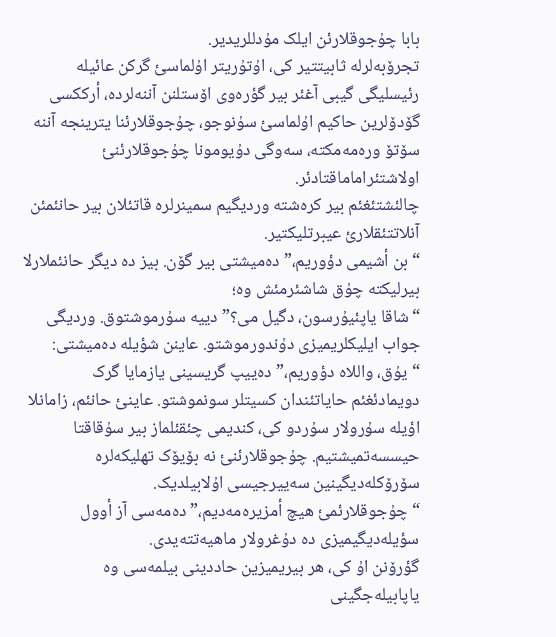بابا چۇجوقلارئن ایلک مۇدللریدیر.
تجرۆبەلرلە ثابیتتیر کی، اۇتۇریتر اۇلماسئ گرکن عائیلە رئیسلیگی گیبی آغئر بیر گؤرەوی اۆستلنن آننەلردە، أرککسی گۆدۆلرین حاکیم اۇلماسئ سۇنوجو، چۇجوقلارئنا یترینجە آننە سۆتۆ ورەمەمکتە، سەوگی دۇیومونا چۇجوقلارئنئ اولاشتئراماماقتادئر.
چالئشتئغئم بیر کرەشتە وردیگیم سمینرلرە قاتئلان بیر حانئمئن آنلاتتئقلارئ عیبرتلیکتیر.
“بن أشیمی دؤوریم،” دەمیشتی بیر گۆن. بیز دە دیگر حانئملارلا بیرلیکتە چۇق شاشئرمئش وە؛
“شاقا یاپئیۇرسون، دگیل می؟” دییە سۇرموشتوق. وردیگی جواب ایلیکلریمیزی دۇندورموشتو. عاینن شؤیلە دەمیشتی:
“یۇق، واللاە دؤوریم،” دەییپ گریسینی یازمایا گرک دویمادئغئم حایاتئندان کسیتلر سونموشتو. عاینئ حانئم، زامانلا اؤیلە سۇرولار سۇردو کی، کندیمی چئقئلماز بیر سۇقاقتا حیسسەتمیشتیم. چۇجوقلارئنئ نە بۆیۆک تهلیکەلرە سۆرۆکلەدیگینین سەییرجیسی اۇلابیلدیک.
“چۇجوقلارئمئ هیچ أمزیرەمەدیم،” دەمەسی آز أوول سؤیلەدیگیمیزی دە دۇغرولار ماهیەتتەیدی.
گؤرۆنن اۇ کی، هر بیریمیزین حاددینی بیلمەسی وە یاپابیلەجگینی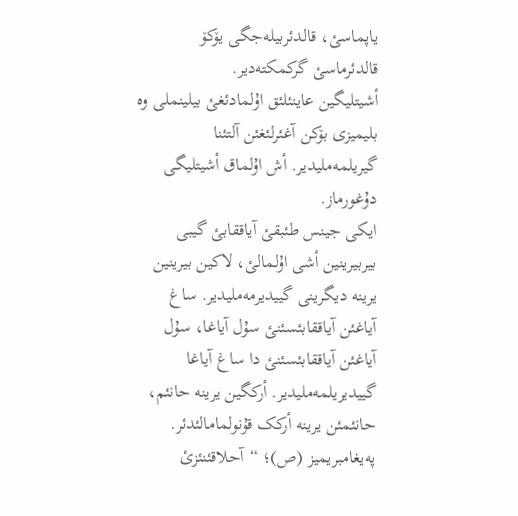یاپماسئ، قالدئربیلەجگی یۆکۆ قالدئرماسئ گرکمکتەدیر.
أشیتلیگین عاینئلئق اۇلمادئغئ بیلینملی وە بلیمیزی بۆکن آغئرلئغئن آلتئنا گیریلمەملیدیر. أش اۇلماق أشیتلیگی دۇغورماز.
ایکی جینس طئبقئ آیاققابئ گیبی بیربیرینین أشی اۇلمالئ، لاکین بیرینین یرینە دیگرینی گییدیرمەملیدیر. ساغ آیاغئن آیاققابئسئنئ سۇل آیاغا، سۇل آیاغئن آیاققابئسئنئ دا ساغ آیاغا گییدیریلمەملیدیر. أرکگین یرینە حانئم، حانئمئن یرینە أرکک قۇنولمامالئدئر.
پەیغامبریمیز (ص)؛ “آحلاقئنئزئ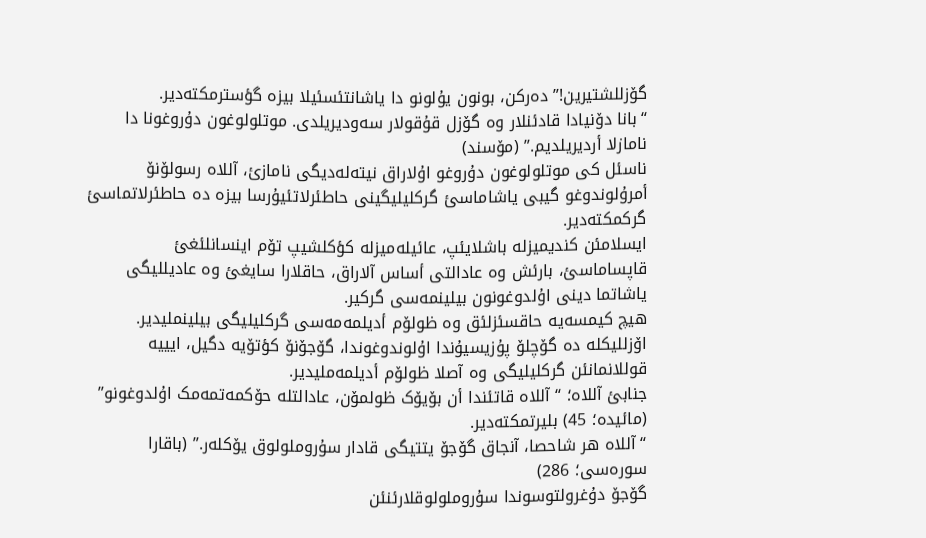گۆزللشتیرین!” دەرکن، بونون یۇلونو دا یاشانتئسئیلا بیزە گؤسترمکتەدیر.
“بانا دۆنیادا قادئنلار وە گۆزل قۇقولار سەودیریلدی. موتلولوغون دۇروغونا دا نامازلا أردیریلدیم.” (مۆسند)
ناسئل کی موتلولوغون دۇروغو اۇلاراق نیتەلەدیگی نامازئ، آللاە رسولۆنۆ أمرۇلوندوغو گیبی یاشاماسئ گرکلیلیگینی حاطئرلاتئیۇرسا بیزە دە حاطئرلاتماسئ گرکمکتەدیر.
ایسلامئن کندیمیزلە باشلایئپ، عائیلەمیزلە کؤکلشیپ تۆم اینسانلئغئ قاپساماسئ، بارئش وە عادالتی أساس آلاراق، حاقلارا سایغئ وە عادیللیگی یاشاتما دینی اۇلدوغونون بیلینمەسی گرکیر.
هیچ کیمسەیە حاقسئزلئق وە ظولۆم أدیلمەمەسی گرکلیلیگی بیلینملیدیر. اۆزللیکلە دە گۆچلۆ پۇزیسیۇندا اۇلوندوغوندا، گۆجۆنۆ کؤتۆیە دگیل، ایییە قوللانمانئن گرکلیلیگی وە آصلا ظولۆم أدیلمەملیدیر.
جنابئ آللاە؛ “آللاە قاتئندا أن بۆیۆک ظولمۆن، عادالتلە حۆکمەتمەمک اۇلدوغونو” (مائیدە؛ 45) بلیرتمکتەدیر.
“آللاە هر شاحصا، آنجاق گۆجۆ یتتیگی قادار سۇروملولوق یۆکلەر.” (باقارا سورەسی؛ 286)
گۆجۆ دۇغرولتوسوندا سۇروملولوقلارئنئن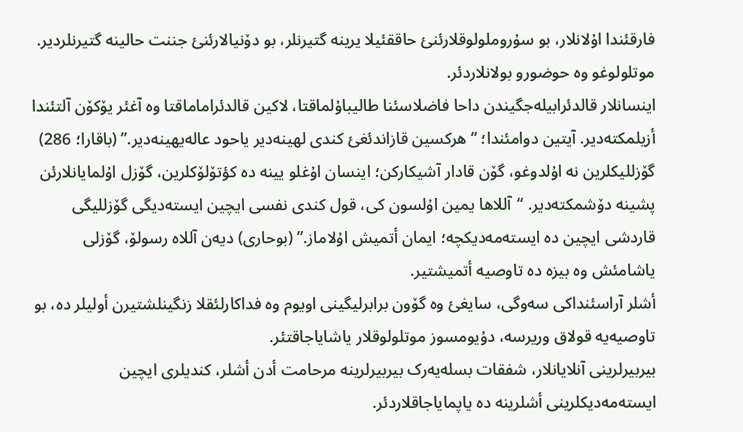فارقئندا اۇلانلار، بو سۇروملولوقلارئنئ حاققئیلا یرینە گتیرنلر، بو دۆنیالارئنئ جننت حالینە گتیرنلردیر. موتلولوغو وە حوضورو بولانلاردئر.
اینسانلار قالدئرابیلەجگیندن داحا فاضلاسئنا طالیباۇلماقتا، لاکین قالدئراماماقتا وە آغئر یۆکۆن آلتئندا أزیلمکتەدیر. آیتین دوامئندا؛ “هرکسین قازاندئغئ کندی لهینەدیر یاحود عالەیهینەدیر.” (باقارا؛ 286)
گۆزللیکلرین نە اۇلدوغو، گۆن قادار آشیکارکن؛ اینسان اۇغلو یینە دە کؤتۆلۆکلرین، گۆزل اۇلمایانلارئن پشینە دۆشمکتەدیر. “آللاها یمین اۇلسون کی، قول کندی نفسی ایچین ایستەدیگی گۆزللیگی قاردشی ایچین دە ایستەمەدیکچە؛ ایمان أتمیش اۇلاماز.” (بوحاری) دیەن آللاە رسولۆ، گۆزلی یاشامئش وە بیزە دە تاوصیە أتمیشتیر.
أشلر آراسئنداکی سەوگی، سایغئ وە گۆون برابرلیگینی اویوم وە فداکارلئقلا زنگینلشتیرن أولیلر دە، بو تاوصیەیە قولاق وریرسە، دۇیومسوز موتلولوقلار یاشایاجاقتئر.
بیربیرلرینی آنلایانلار، شفقات بسلەیەرک بیربیرلرینە مرحامت أدن أشلر، کندیلری ایچین ایستەمەدیکلرینی أشلرینە دە یاپمایاجاقلاردئر.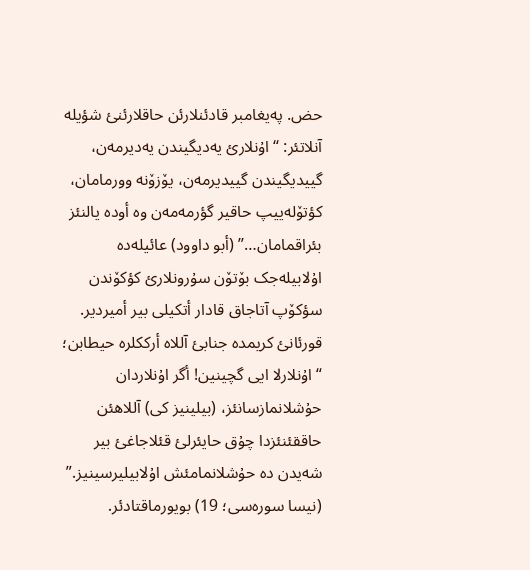حض. پەیغامبر قادئنلارئن حاقلارئنئ شؤیلە آنلاتئر: “اۇنلارئ یەدیگیندن یەدیرمەن، گییدیگیندن گییدیرمەن، یۆزۆنە وورمامان، کؤتۆلەییپ حاقیر گؤرمەمەن وە أودە یالنئز بئراقمامان…” (أبو داوود) عائیلەدە اۇلابیلەجک بۆتۆن سۇرونلارئ کؤکۆندن سؤکۆپ آتاجاق قادار أتکیلی بیر أمیردیر.
قورئانئ کریمدە جنابئ آللاە أرککلرە حیطابن؛ “اۇنلارلا ایی گچینین! أگر اۇنلاردان حۇشلانمازسانئز، (بیلینیز کی) آللاهئن حاققئنئزدا چۇق حایئرلئ قئلاجاغئ بیر شەیدن دە حۇشلانمامئش اۇلابیلیرسینیز.” (نیسا سورەسی؛ 19) بویورماقتادئر.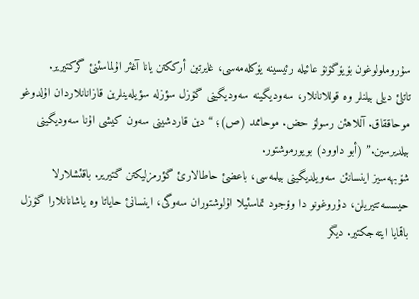سۇروملولوغون بۆیۆگۆنۆ عائیلە رئیسینە یۆکلەمەسی، غایرتین أرککتن یانا آغئر اۇلماسئنئ گرکتیریر.
تاتلئ دیلی بیلنلر وە قوللانانلار، سەودیگینە سەودیگینی گۆزل سؤزلە سؤیلەینلرین قازانانلاردان اۇلدوغو موحاققاق. آللاهئن رسولۆ حض. موحاممد (ص)؛ “دین قاردشینی سەون کیشی اۇنا سەودیگینی بیلدیرسین.” (أبو داوود) بویورموشتور.
شۆبهەسیز اینسانئن سەویلدیگینی بیلمەسی، باعضئ حاطالارئ گؤرمزلیکتن گتیریر. باقئشلارلا حیسسەتتیریلن، دۇروغونو دا وۆجود تماسئیلا اۇلوشتوران سەوگی، اینسانئ حایاتا وە یاشانانلارا گۆزل باقمایا ایتەجکتیر. دیگر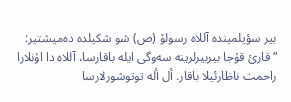بیر سؤیلمیندە آللاە رسولۆ (ص) شو شکیلدە دەمیشتیر:
“قارئ قۇجا بیربیرلرینە سەوگی ایلە باقارسا، آللاە دا اۇنلارا راحمت ناظارئیلا باقار. أل ألە توتوشورلارسا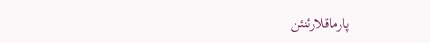پارماقلارئنئن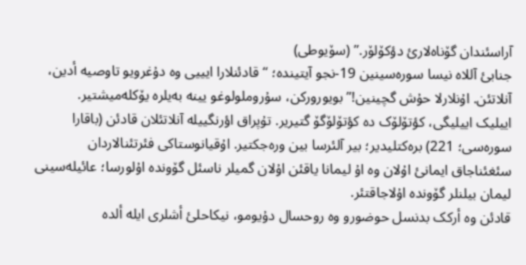آراسئندان گۆناەلارئ دؤکۆلۆر.” (سۆیوطی)
جنابئ آللاە نیسا سورەسینین 19-نجو آیتیندە؛ “قادئنلارا ایییی وە دۇغرویو تاوصیە أدین، آنلاتئن. اۇنلارلا حۇش گچینین!” بویورورکن، سۇروملولوغو یینە بەیلرە یۆکلەمیشتیر.
اییلیک اییلیگی، کؤتۆلۆک دە کؤتۆلۆگۆ گتیریر. تۇپراق اؤرنگییلە آنلاتئلان قادئن (باقارا سورەسی؛ 221) برەکتلیدیر؛ بیر آلئرسا بین ورەجکتیر. اۇقیانوستاکی فئرتئنالاردان سئغئناجاق ایمانئ اۇلان وە اۇ لیمانا یاقئن اۇلان گمیلر ناسئل گۆوندە اۇلورسا؛ عائیلەسینی لیمان بیلنلر گۆوندە اۇلاجاقتئر.
قادئن وە أرکک بدنسل حوضورو وە روحسال دۇیومو، نیکاحلئ أشلری ایلە ألدە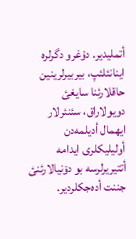أتملیدیر. دۇغرو دگرلرە اینانئلئپ، بیربیرلرینین حاقلارئنا سایغئ دویولاراق، سئنئرلار ایهمال أدیلمەدن أولیلیکلری ایدامە أتتیریرلرسە بو دۆنیالارئنئ جننت أدەجکلردیر.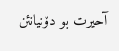آحیرت بو دۆنیانئن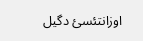اوزانتئسئ دگیل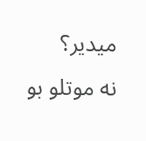میدیر؟
نە موتلو بو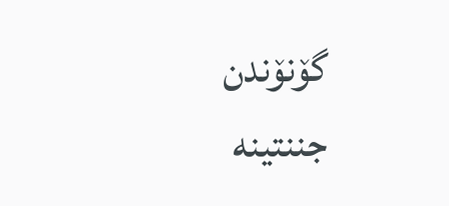گۆنۆندن جننتینە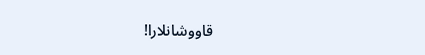قاووشانلارا!